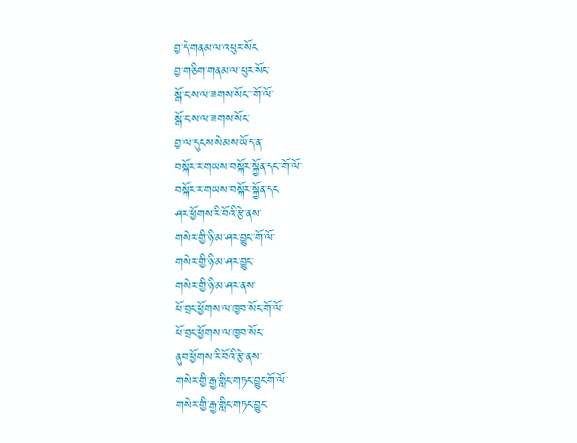བྱ་དེ་གནམ་ལ་འཕུར་སོང
བྱ་གཅིག་གནམ་ལ་ཕུར་སོང་
སྒོ་ང་ས་ལ་ཟགས་སོང་་་གོ་ལོ་
སྒོ་ང་ས་ལ་ཟགས་སོང་
བྱ་ལ་དུངས་སེམས་ཡོད་ན་
བསྐོར་ར་གཡས་བསྐོར་སྐྱོན་དང་་གོ་ལོ་
བསྐོར་ར་གཡས་བསྐོར་སྐྱོན་དང
ཤར་ཕྱོགས་རི་བོའི་རྩེ་ནས་
གསེར་གྱི་ཉི་མ་ཤར་བྱུང་་གོ་ལོ་
གསེར་གྱི་ཉི་མ་ཤར་བྱུང་
གསེར་གྱི་ཉི་མ་ཤར་ནས་
ཕོ་བྲང་ཕྱོགས་ལ་ཁྱབ་སོང་གོ་ལོ་
ཕོ་བྲང་ཕྱོགས་ལ་ཁྱབ་སོང་
ནུབ་ཕྱོགས་རི་བོའི་རྩེ་ནས་
གསེར་གྱི་རྒྱ་གླིང་གཏང་བྱུང་གོ་ལོ་
གསེར་གྱི་རྒྱ་གླིང་གཏང་བྱུང་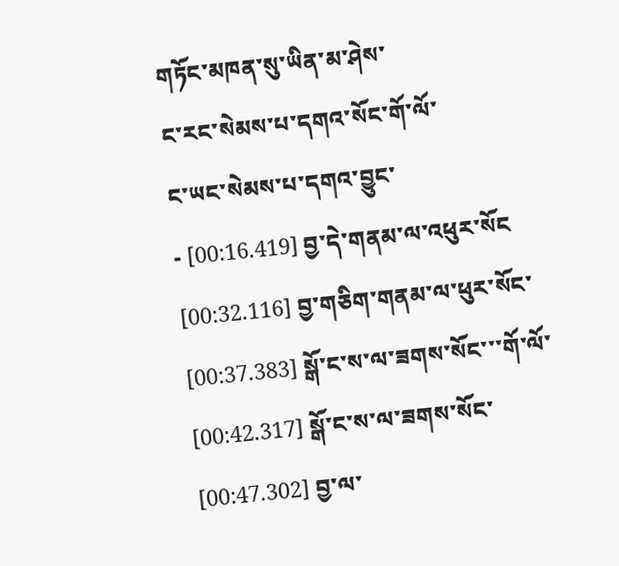གཏོང་མཁན་སུ་ཡིན་མ་ཤེས་
ང་རང་སེམས་པ་དགའ་སོང་གོ་ལོ་
ང་ཡང་སེམས་པ་དགའ་བྱུང་
- [00:16.419] བྱ་དེ་གནམ་ལ་འཕུར་སོང
[00:32.116] བྱ་གཅིག་གནམ་ལ་ཕུར་སོང་
[00:37.383] སྒོ་ང་ས་ལ་ཟགས་སོང་་་གོ་ལོ་
[00:42.317] སྒོ་ང་ས་ལ་ཟགས་སོང་
[00:47.302] བྱ་ལ་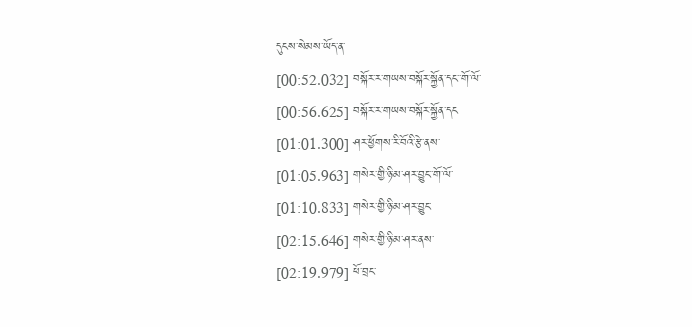དུངས་སེམས་ཡོད་ན་
[00:52.032] བསྐོར་ར་གཡས་བསྐོར་སྐྱོན་དང་་གོ་ལོ་
[00:56.625] བསྐོར་ར་གཡས་བསྐོར་སྐྱོན་དང
[01:01.300] ཤར་ཕྱོགས་རི་བོའི་རྩེ་ནས་
[01:05.963] གསེར་གྱི་ཉི་མ་ཤར་བྱུང་་གོ་ལོ་
[01:10.833] གསེར་གྱི་ཉི་མ་ཤར་བྱུང་
[02:15.646] གསེར་གྱི་ཉི་མ་ཤར་ནས་
[02:19.979] ཕོ་བྲང་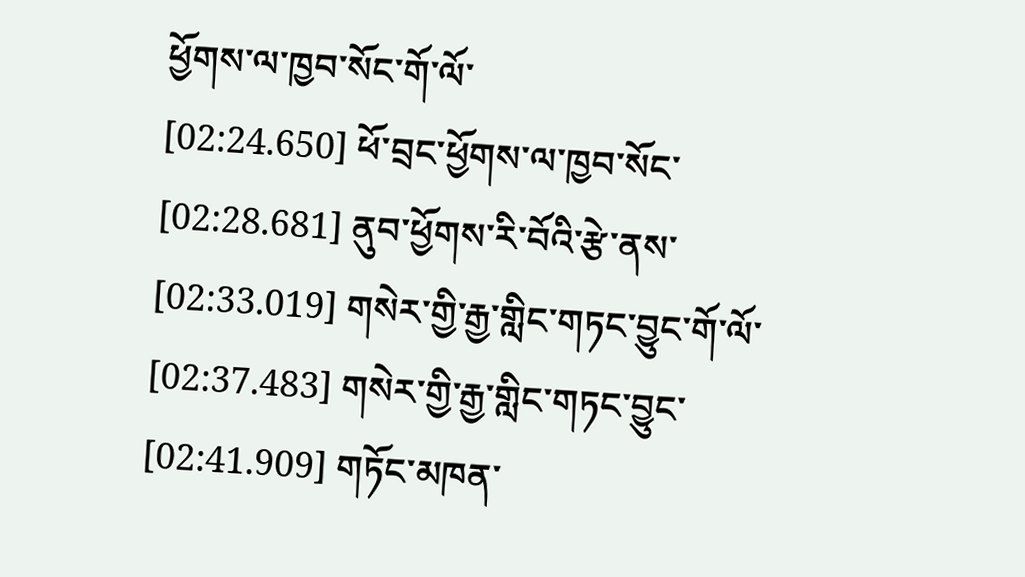ཕྱོགས་ལ་ཁྱབ་སོང་གོ་ལོ་
[02:24.650] ཕོ་བྲང་ཕྱོགས་ལ་ཁྱབ་སོང་
[02:28.681] ནུབ་ཕྱོགས་རི་བོའི་རྩེ་ནས་
[02:33.019] གསེར་གྱི་རྒྱ་གླིང་གཏང་བྱུང་གོ་ལོ་
[02:37.483] གསེར་གྱི་རྒྱ་གླིང་གཏང་བྱུང་
[02:41.909] གཏོང་མཁན་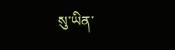སུ་ཡིན་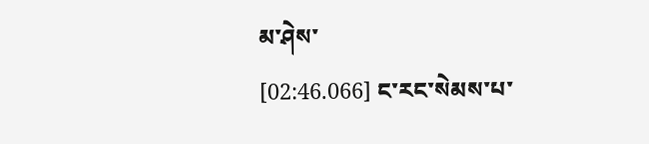མ་ཤེས་
[02:46.066] ང་རང་སེམས་པ་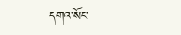དགའ་སོང་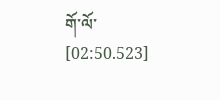གོ་ལོ་
[02:50.523]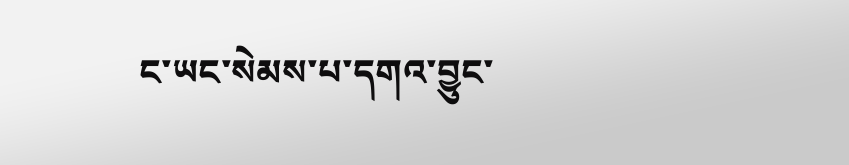ང་ཡང་སེམས་པ་དགའ་བྱུང་